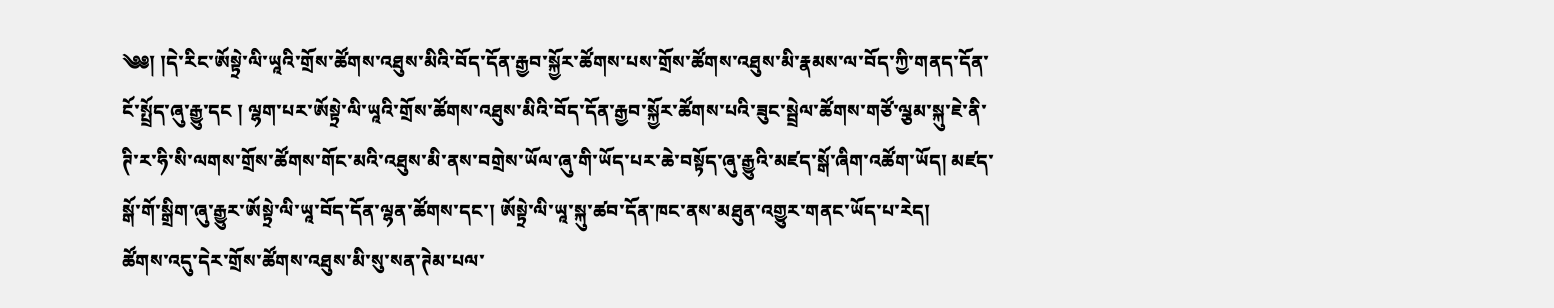༄༅། །དེ་རིང་ཨོསྟྲེ་ལི་ཡཱའི་གྲོས་ཚོགས་འཐུས་མིའི་བོད་དོན་རྒྱབ་སྐྱོར་ཚོགས་པས་གྲོས་ཚོགས་འཐུས་མི་རྣམས་ལ་བོད་ཀྱི་གནད་དོན་ངོ་སྤྲོད་ཞུ་རྒྱུ་དང ། ལྷག་པར་ཨོསྟྲེ་ལི་ཡཱའི་གྲོས་ཚོགས་འཐུས་མིའི་བོད་དོན་རྒྱབ་སྐྱོར་ཚོགས་པའི་ཟུང་སྦྲེལ་ཚོགས་གཙོ་ལྕམ་སྐུ་ཇེ་ནི་ཊི་ར་ཧི་སི་ལགས་གྲོས་ཚོགས་གོང་མའི་འཐུས་མི་ནས་བགྲེས་ཡོལ་ཞུ་གི་ཡོད་པར་ཆེ་བསྟོད་ཞུ་རྒྱུའི་མཛད་སྒོ་ཞིག་འཚོག་ཡོད། མཛད་སྒོ་གོ་སྒྲིག་ཞུ་རྒྱུར་ཨོསྟྲེ་ལི་ཡཱ་བོད་དོན་ལྷན་ཚོགས་དང་། ཨོསྟྲེ་ལི་ཡཱ་སྐུ་ཚབ་དོན་ཁང་ནས་མཐུན་འགྱུར་གནང་ཡོད་པ་རེད།
ཚོགས་འདུ་དེར་གྲོས་ཚོགས་འཐུས་མི་སུ་སན་ཊེམ་པལ་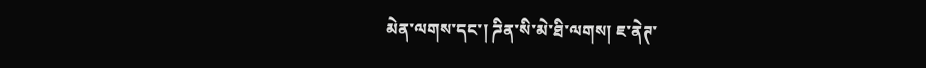མེན་ལགས་དང་། ཌིན་སི་མེ་ཐི་ལགས། ཇ་ནེཊ་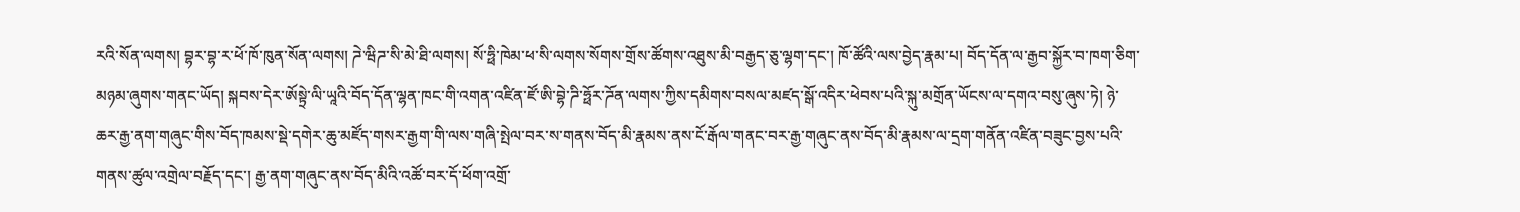རའི་སོན་ལགས། བྷར་བྷ་ར་ཕོ་ཁོ་ཁུན་སོན་ལགས། ཌེ་ཝིཌ་སི་མེ་ཐི་ལགས། སོ་ཧྥི་ཁེམ་ཕ་སི་ལགས་སོགས་གྲོས་ཚོགས་འཐུས་མི་བརྒྱད་ཅུ་ལྷག་དང་། ཁོ་ཚོའི་ལས་བྱེད་རྣམ་པ། བོད་དོན་ལ་རྒྱབ་སྐྱོར་བ་ཁག་ཅིག་མཉམ་ཞུགས་གནང་ཡོད། སྐབས་དེར་ཨོསྟྲེ་ལི་ཡཱའི་བོད་དོན་ལྷན་ཁང་གི་འགན་འཛིན་ཛོ་ཨི་བྷེ་ཌི་ཧྥོར་ཌོན་ལགས་ཀྱིས་དམིགས་བསལ་མཛད་སྒོ་འདིར་ཕེབས་པའི་སྐུ་མགྲོན་ཡོངས་ལ་དགའ་བསུ་ཞུས་ཏེ། ཉེ་ཆར་རྒྱ་ནག་གཞུང་གིས་བོད་ཁམས་སྡེ་དགེར་ཆུ་མཛོད་གསར་རྒྱག་གི་ལས་གཞི་སྤེལ་བར་ས་གནས་བོད་མི་རྣམས་ནས་ངོ་རྒོལ་གནང་བར་རྒྱ་གཞུང་ནས་བོད་མི་རྣམས་ལ་དྲག་གནོན་འཛིན་བཟུང་བྱས་པའི་གནས་ཚུལ་འགྲེལ་བརྗོད་དང་། རྒྱ་ནག་གཞུང་ནས་བོད་མིའི་འཚོ་བར་དོ་ཕོག་འགྲོ་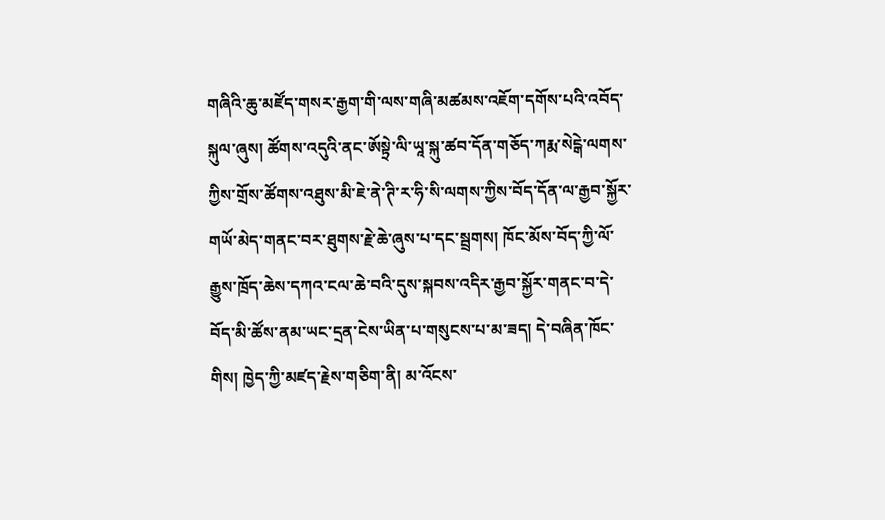གཞིའི་ཆུ་མཛོད་གསར་རྒྱག་གི་ལས་གཞི་མཚམས་འཇོག་དགོས་པའི་འབོད་སྐུལ་ཞུས། ཚོགས་འདུའི་ནང་ཨོསྟྲེ་ལི་ཡཱ་སྐུ་ཚབ་དོན་གཅོད་ཀརྨ་སེངྒེ་ལགས་ཀྱིས་གྲོས་ཚོགས་འཐུས་མི་ཇེ་ནེ་ཊི་ར་ཧི་སི་ལགས་ཀྱིས་བོད་དོན་ལ་རྒྱབ་སྐྱོར་གཡོ་མེད་གནང་བར་ཐུགས་རྗེ་ཆེ་ཞུས་པ་དང་སྦྲགས། ཁོང་མོས་བོད་ཀྱི་ལོ་རྒྱུས་ཁྲོད་ཆེས་དཀའ་ངལ་ཆེ་བའི་དུས་སྐབས་འདིར་རྒྱབ་སྐྱོར་གནང་བ་དེ་བོད་མི་ཚོས་ནམ་ཡང་དྲན་ངེས་ཡིན་པ་གསུངས་པ་མ་ཟད། དེ་བཞིན་ཁོང་གིས། ཁྱེད་ཀྱི་མཛད་རྗེས་གཅིག་ནི། མ་འོངས་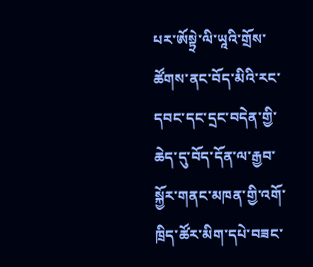པར་ཨོསྟྲེ་ལི་ཡཱའི་གྲོས་ཚོགས་ནང་བོད་མིའི་རང་དབང་དང་དྲང་བདེན་གྱི་ཆེད་དུ་བོད་དོན་ལ་རྒྱབ་སྐྱོར་གནང་མཁན་གྱི་འགོ་ཁྲིད་ཚོར་མིག་དཔེ་བཟང་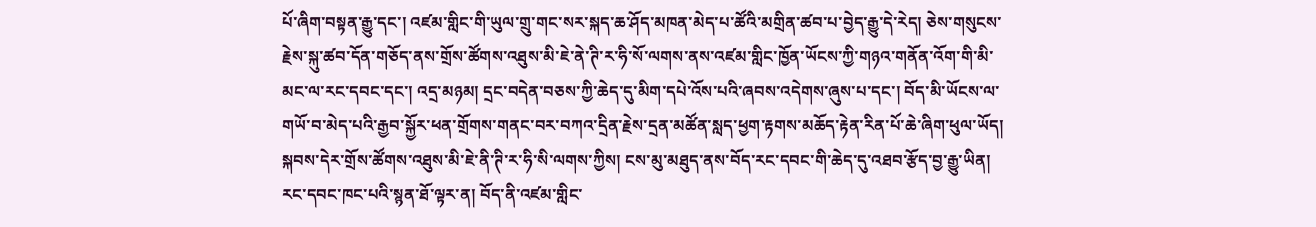པོ་ཞིག་བསྟན་རྒྱུ་དང་། འཛམ་གླིང་གི་ཡུལ་གྲུ་གང་སར་སྐད་ཆ་ཤོད་མཁན་མེད་པ་ཚོའི་མགྲིན་ཚབ་པ་བྱེད་རྒྱུ་དེ་རེད། ཅེས་གསུངས་རྗེས་སྐུ་ཚབ་དོན་གཅོད་ནས་གྲོས་ཚོགས་འཐུས་མི་ཇེ་ནེ་ཊི་ར་ཧི་སོ་ལགས་ནས་འཛམ་གླིང་ཁྱོན་ཡོངས་ཀྱི་གཉའ་གནོན་འོག་གི་མི་མང་ལ་རང་དབང་དང་། འདྲ་མཉམ། དྲང་བདེན་བཅས་ཀྱི་ཆེད་དུ་མིག་དཔེ་འོས་པའི་ཞབས་འདེགས་ཞུས་པ་དང་། བོད་མི་ཡོངས་ལ་གཡོ་བ་མེད་པའི་རྒྱབ་སྐྱོར་ཕན་གྲོགས་གནང་བར་བཀའ་དྲིན་རྗེས་དྲན་མཚོན་སླད་ཕྱག་རྟགས་མཆོད་རྟེན་རིན་པོ་ཆེ་ཞིག་ཕུལ་ཡོད།
སྐབས་དེར་གྲོས་ཚོགས་འཐུས་མི་ཇེ་ནི་ཊི་ར་ཧི་སི་ལགས་ཀྱིས། ངས་མུ་མཐུད་ནས་བོད་རང་དབང་གི་ཆེད་དུ་འཐབ་རྩོད་བྱ་རྒྱུ་ཡིན། རང་དབང་ཁང་པའི་སྙན་ཐོ་ལྟར་ན། བོད་ནི་འཛམ་གླིང་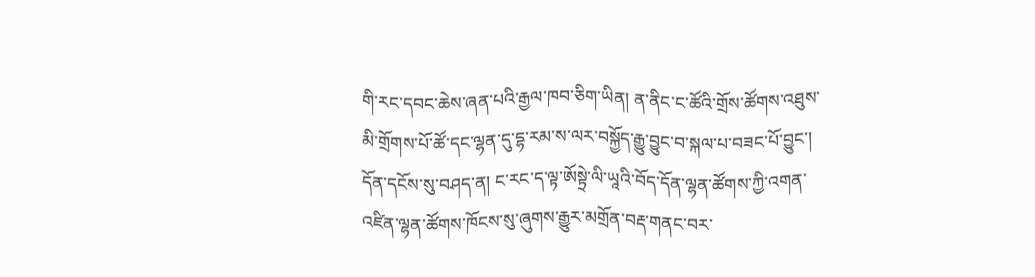གི་རང་དབང་ཆེས་ཞན་པའི་རྒྱལ་ཁབ་ཅིག་ཡིན། ན་ནིང་ང་ཚོའི་གྲོས་ཚོགས་འཐུས་མི་གྲོགས་པོ་ཚོ་དང་ལྷན་དུ་དྷ་རམ་ས་ལར་བསྐྱོད་རྒྱུ་བྱུང་བ་སྐལ་པ་བཟང་པོ་བྱུང་། དོན་དངོས་སུ་བཤད་ན། ང་རང་ད་ལྟ་ཨོསྟྲེ་ལི་ཡཱའི་བོད་དོན་ལྷན་ཚོགས་ཀྱི་འགན་འཛིན་ལྷན་ཚོགས་ཁོངས་སུ་ཞུགས་རྒྱུར་མགྲོན་བརྡ་གནང་བར་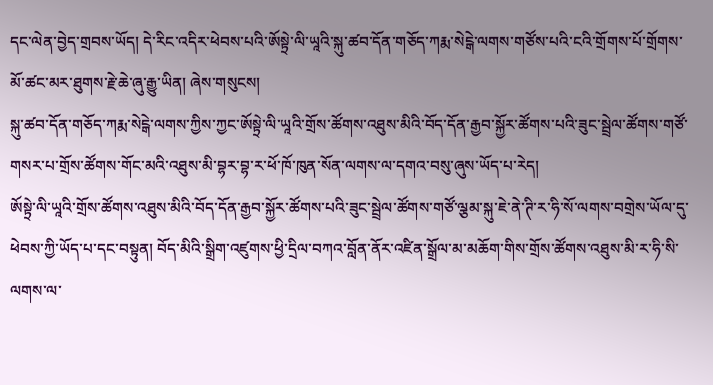དང་ལེན་བྱེད་གྲབས་ཡོད། དེ་རིང་འདིར་ཕེབས་པའི་ཨོསྟྲེ་ལི་ཡཱའི་སྐུ་ཚབ་དོན་གཅོད་ཀརྨ་སེངྒེ་ལགས་གཙོས་པའི་ངའི་གྲོགས་པོ་གྲོགས་མོ་ཚང་མར་ཐུགས་རྗེ་ཆེ་ཞུ་རྒྱུ་ཡིན། ཞེས་གསུངས།
སྐུ་ཚབ་དོན་གཅོད་ཀརྨ་སེངྒེ་ལགས་ཀྱིས་ཀྱང་ཨོསྟྲེ་ལི་ཡཱའི་གྲོས་ཚོགས་འཐུས་མིའི་བོད་དོན་རྒྱབ་སྐྱོར་ཚོགས་པའི་ཟུང་སྦྲེལ་ཚོགས་གཙོ་གསར་པ་གྲོས་ཚོགས་གོང་མའི་འཐུས་མི་བྷར་བྷ་ར་ཕོ་ཁོ་ཁུན་སོན་ལགས་ལ་དགའ་བསུ་ཞུས་ཡོད་པ་རེད།
ཨོསྟྲེ་ལི་ཡཱའི་གྲོས་ཚོགས་འཐུས་མིའི་བོད་དོན་རྒྱབ་སྐྱོར་ཚོགས་པའི་ཟུང་སྦྲེལ་ཚོགས་གཙོ་ལྕམ་སྐུ་ཇེ་ནེ་ཊི་ར་ཧི་སོ་ལགས་བགྲེས་ཡོལ་དུ་ཕེབས་ཀྱི་ཡོད་པ་དང་བསྟུན། བོད་མིའི་སྒྲིག་འཛུགས་ཕྱི་དྲིལ་བཀའ་བློན་ནོར་འཛིན་སྒྲོལ་མ་མཆོག་གིས་གྲོས་ཚོགས་འཐུས་མི་ར་ཧི་སི་ལགས་ལ་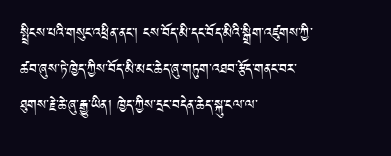སྤྲིངས་པའི་གསུང་འཕྲིན་ནང་། ངས་བོད་མི་དང་བོད་མིའི་སྒྲིག་འཛུགས་ཀྱི་ཚབ་ཞུས་ཏེ་ཁྱེད་ཀྱིས་བོད་མི་མང་ཆེད་ཞུ་གཏུག་འཐབ་རྩོད་གནང་བར་ཐུགས་རྗེ་ཆེ་ཞུ་རྒྱུ་ཡིན། ཁྱེད་ཀྱིས་དྲང་བདེན་ཆེད་སྐུ་ངལ་ལ་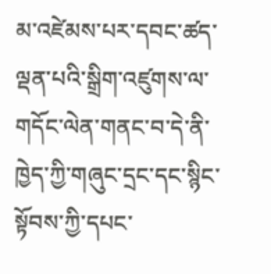མ་འཛེམས་པར་དབང་ཚད་ལྡན་པའི་སྒྲིག་འཛུགས་ལ་གདོང་ལེན་གནང་བ་དེ་ནི་ཁྱེད་ཀྱི་གཞུང་དྲང་དང་སྙིང་སྟོབས་ཀྱི་དཔང་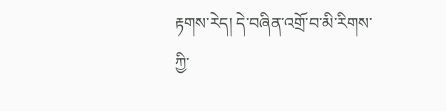རྟགས་རེད། དེ་བཞིན་འགྲོ་བ་མི་རིགས་ཀྱི་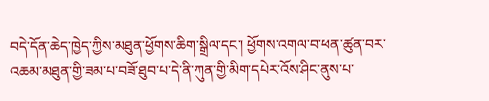བདེ་དོན་ཆེད་ཁྱེད་ཀྱིས་མཐུན་ཕྱོགས་ཆིག་སྒྲིལ་དང་། ཕྱོགས་འགལ་བ་ཕན་ཚུན་བར་འཆམ་མཐུན་གྱི་ཟམ་པ་བཟོ་ཐུབ་པ་དེ་ནི་ཀུན་གྱི་མིག་དཔེར་འོས་ཤིང་ནུས་པ་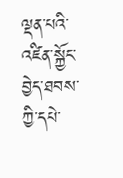ལྡན་པའི་འཛིན་སྐྱོང་བྱེད་ཐབས་ཀྱི་དཔེ་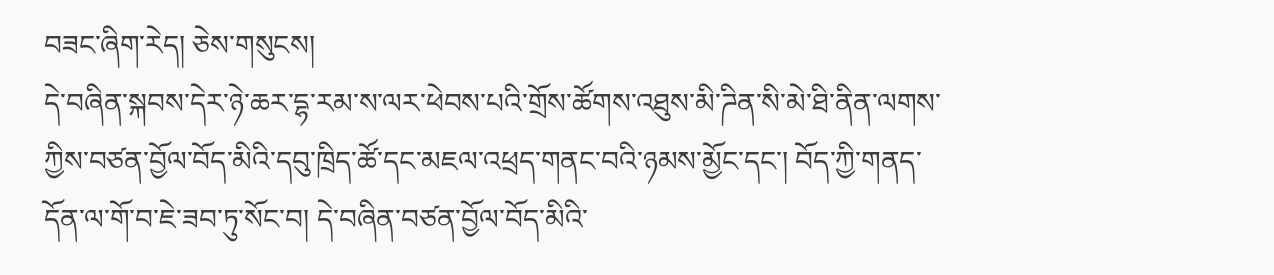བཟང་ཞིག་རེད། ཅེས་གསུངས།
དེ་བཞིན་སྐབས་དེར་ཉེ་ཆར་དྷ་རམ་ས་ལར་ཕེབས་པའི་གྲོས་ཚོགས་འཐུས་མི་ཌིན་སི་མེ་ཐི་ནིན་ལགས་ཀྱིས་བཙན་བྱོལ་བོད་མིའི་དབུ་ཁྲིད་ཚོ་དང་མཇལ་འཕྲད་གནང་བའི་ཉམས་མྱོང་དང་། བོད་ཀྱི་གནད་དོན་ལ་གོ་བ་ཇེ་ཟབ་ཏུ་སོང་བ། དེ་བཞིན་བཙན་བྱོལ་བོད་མིའི་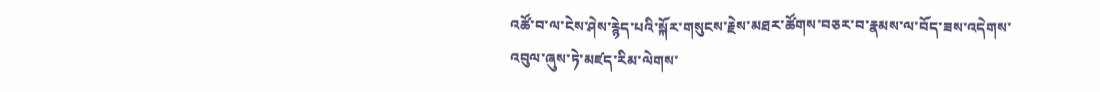འཚོ་བ་ལ་ངེས་ཤེས་རྙེད་པའི་སྐོར་གསུངས་རྗེས་མཐར་ཚོགས་བཅར་བ་རྣམས་ལ་བོད་ཟས་འདེགས་འབུལ་ཞུས་ཏེ་མཛད་རིམ་ལེགས་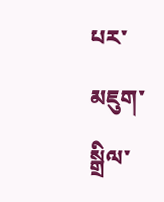པར་མཇུག་སྒྲིལ་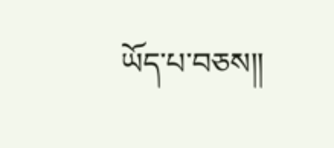ཡོད་པ་བཅས།།